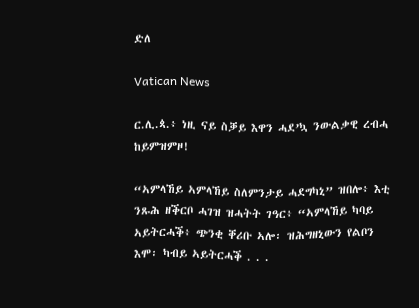ድለ

Vatican News

ር.ሊ.ጳ.፥ ነዚ ናይ ስቓይ እዋን ሓደ’ኳ ንውልቃዊ ረብሓ ከይምዝምዞ!

“ኣምላኸይ ኣምላኸይ ስለምንታይ ሓደግካኒ” ዝበሎ፥ እቲ ንጹሕ ዘቕርቦ ሓገዝ ዝሓትት ገዓር፥ “ኣምላኸይ ካባይ ኣይትርሓቕ፥ ጭንቂ ቐሪቡ ኣሎ፡ ዝሕግዘኒውን የልቦን እሞ፡ ካብይ ኣይትርሓቕ . . .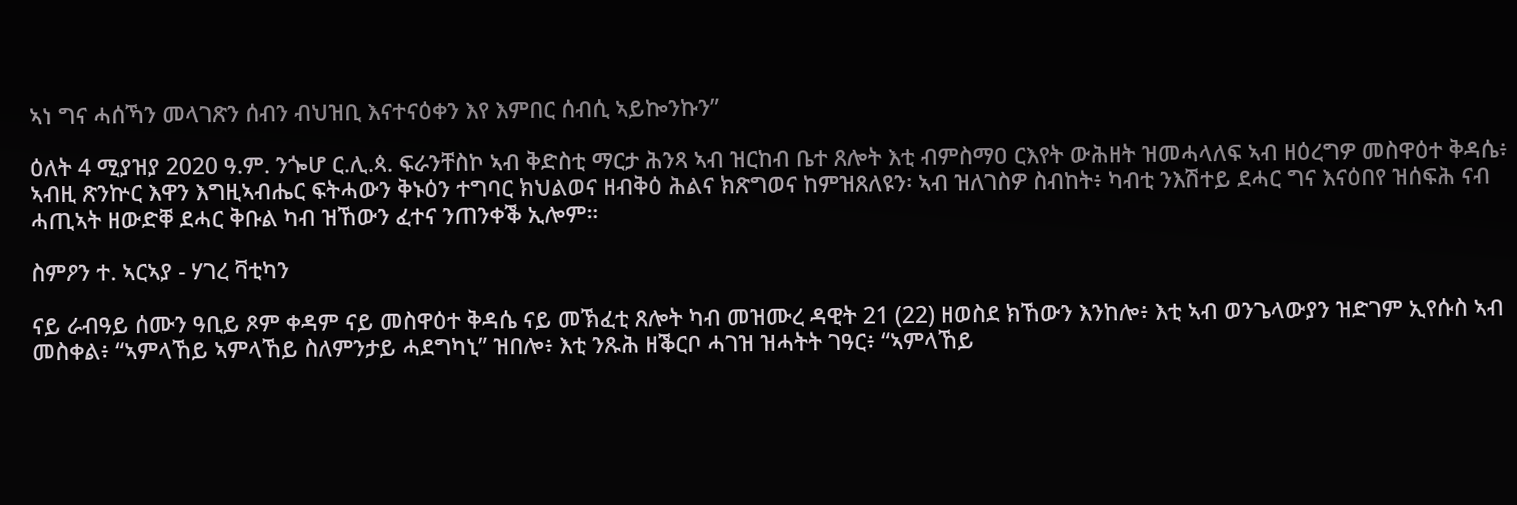ኣነ ግና ሓሰኻን መላገጽን ሰብን ብህዝቢ እናተናዕቀን እየ እምበር ሰብሲ ኣይኰንኩን”

ዕለት 4 ሚያዝያ 2020 ዓ.ም. ንጐሆ ር.ሊ.ጳ. ፍራንቸስኮ ኣብ ቅድስቲ ማርታ ሕንጻ ኣብ ዝርከብ ቤተ ጸሎት እቲ ብምስማዐ ርእየት ውሕዘት ዝመሓላለፍ ኣብ ዘዕረግዎ መስዋዕተ ቅዳሴ፥ ኣብዚ ጽንኵር እዋን እግዚኣብሔር ፍትሓውን ቅኑዕን ተግባር ክህልወና ዘብቅዕ ሕልና ክጽግወና ከምዝጸለዩን፡ ኣብ ዝለገስዎ ስብከት፥ ካብቲ ንእሽተይ ደሓር ግና እናዕበየ ዝሰፍሕ ናብ ሓጢኣት ዘውድቐ ደሓር ቅቡል ካብ ዝኸውን ፈተና ንጠንቀቕ ኢሎም።

ስምዖን ተ. ኣርኣያ - ሃገረ ቫቲካን

ናይ ራብዓይ ሰሙን ዓቢይ ጾም ቀዳም ናይ መስዋዕተ ቅዳሴ ናይ መኽፈቲ ጸሎት ካብ መዝሙረ ዳዊት 21 (22) ዘወስደ ክኸውን እንከሎ፥ እቲ ኣብ ወንጌላውያን ዝድገም ኢየሱስ ኣብ መስቀል፥ “ኣምላኸይ ኣምላኸይ ስለምንታይ ሓደግካኒ” ዝበሎ፥ እቲ ንጹሕ ዘቕርቦ ሓገዝ ዝሓትት ገዓር፥ “ኣምላኸይ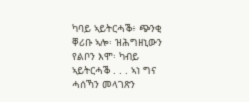ካባይ ኣይትርሓቕ፥ ጭንቂ ቐሪቡ ኣሎ፡ ዝሕግዘኒውን የልቦን እሞ፡ ካብይ ኣይትርሓቕ . . . ኣነ ግና ሓሰኻን መላገጽን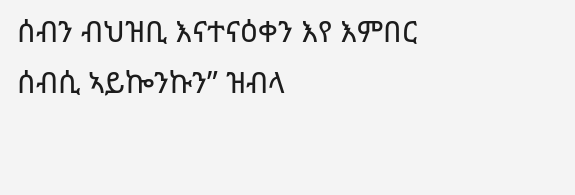ሰብን ብህዝቢ እናተናዕቀን እየ እምበር ሰብሲ ኣይኰንኩን” ዝብላ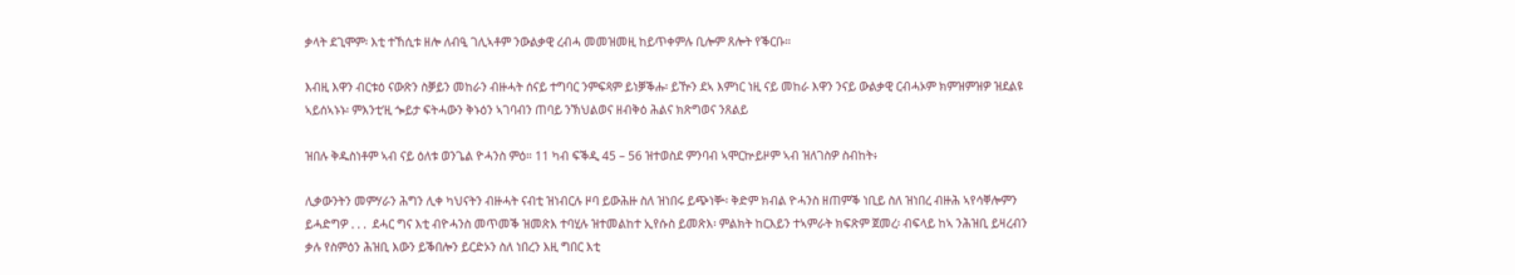ቃላት ደጊሞም፡ እቲ ተኸሲቱ ዘሎ ለብዒ ገሊኣቶም ንውልቃዊ ረብሓ መመዝመዚ ከይጥቀምሉ ቢሎም ጸሎት የቕርቡ።

እብዚ እዋን ብርቱዕ ናውጽን ስቓይን መከራን ብዙሓት ሰናይ ተግባር ንምፍጻም ይነቓቕሑ፡ ይዅን ደኣ እምነር ነዚ ናይ መከራ እዋን ንናይ ውልቃዊ ርብሓኦም ክምዝምዝዎ ዝደልዩ ኣይሰኣኑኑ፡ ምእንቲ’ዚ ጐይታ ፍትሓውን ቅኑዕን ኣገባብን ጠባይ ንኽህልወና ዘብቅዕ ሕልና ክጽግወና ንጸልይ

ዝበሉ ቅዱስነቶም ኣብ ናይ ዕለቱ ወንጌል ዮሓንስ ምዕ። 11 ካብ ፍቕዲ 45 – 56 ዝተወስደ ምንባብ ኣሞርኵይዞም ኣብ ዝለገስዎ ስብከት፥

ሊቃውንትን መምሃራን ሕግን ሊቀ ካህናትን ብዙሓት ናብቲ ዝነብርሉ ዞባ ይውሕዙ ስለ ዝነበሩ ይጭነቝ፡ ቅድም ክብል ዮሓንስ ዘጠምቕ ነቢይ ስለ ዝነበረ ብዙሕ ኣየሳቐሎምን ይሓድግዎ . . .  ደሓር ግና እቲ ብዮሓንስ መጥመቕ ዝመጽእ ተባሂሉ ዝተመልከተ ኢየሱስ ይመጽእ፡ ምልክት ከርእይን ተኣምራት ክፍጽም ጀመረ፡ ብፍላይ ከኣ ንሕዝቢ ይዛረብን ቃሉ የስምዕን ሕዝቢ እውን ይቕበሎን ይርድኦን ስለ ነበረን እዚ ግበር እቲ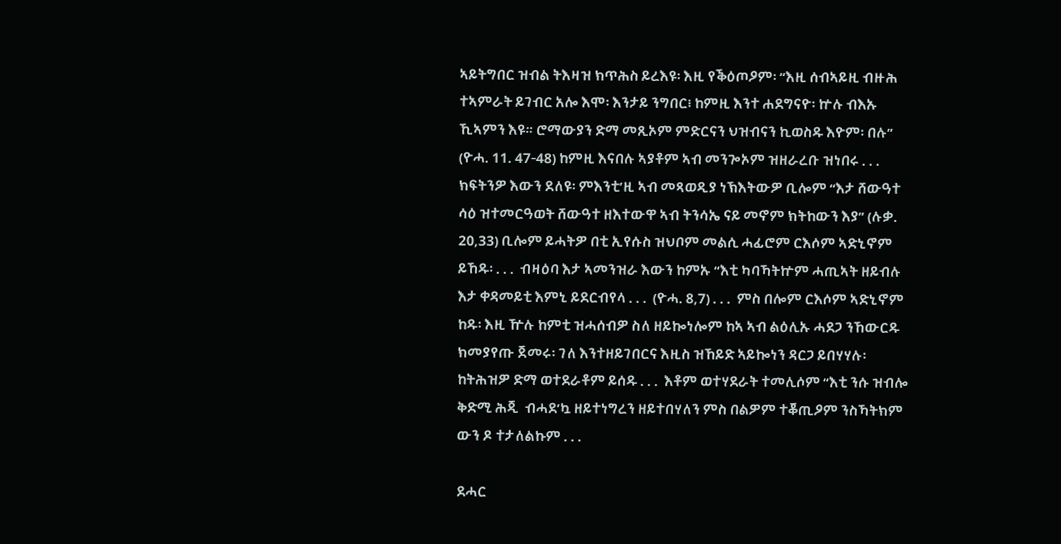ኣይትግበር ዝብል ትእዛዝ ክጥሕስ ይረእዩ፡ እዚ የቕዕጦዖም፡ “እዚ ሰብኣይዚ ብዙሕ ተኣምራት ይገብር አሎ እሞ፡ እንታይ ንግበር፧ ከምዚ እንተ ሐደግናዮ፡ ኵሉ ብእኡ ኺኣምን እዩ። ሮማውያን ድማ መጺኦም ምድርናን ህዝብናን ኪወስዱ እዮም፡ በሉ” (ዮሓ. 11. 47-48) ከምዚ እናበሉ ኣያቶም ኣብ መንጐኦም ዝዘራረቡ ዝነበሩ . . . ክፍትንዎ እውን ደለዩ፡ ምእንቲ’ዚ ኣብ መጻወዲያ ነኽእትውዎ ቢሎም “እታ ሸውዓተ ሳዕ ዝተመርዓወት ሸውዓተ ዘእተውዋ ኣብ ትንሳኤ ናይ መኖም ክትከውን እያ” (ሉቃ. 20,33) ቢሎም ይሓትዎ በቲ ኢየሱስ ዝህቦም መልሲ ሓፊሮም ርእሶም ኣድኒኖም ይኸዱ፡ . . .  ብዛዕባ እታ ኣመንዝራ እውን ከምኡ “እቲ ካባኻትኵም ሓጢኣት ዘይብሉ እታ ቀዳመይቲ እምኒ ይደርብየላ . . .  (ዮሓ. 8,7) . . .  ምስ በሎም ርእሶም ኣድኒኖም ከዱ፡ እዚ ዅሉ ከምቲ ዝሓሰብዎ ስለ ዘይኰነሎም ከኣ ኣብ ልዕሊኡ ሓደጋ ንኸውርዱ ክመያየጡ ጀመሩ፡ ገለ እንተዘይገበርና እዚስ ዝኸይድ ኣይኰነን ዳርጋ ይበሃሃሉ፡ ከትሕዝዎ ድማ ወተደራቶም ይሰዱ . . .  እቶም ወተሃደራት ተመሊሶም “እቲ ንሱ ዝብሎ ቅድሚ ሕጂ  ብሓደ’ኳ ዘይተነግረን ዘይተበሃለን ምስ በልዎም ተቖጢዖም ንስኻትክም ውን ዶ ተታለልኩም . . .

ደሓር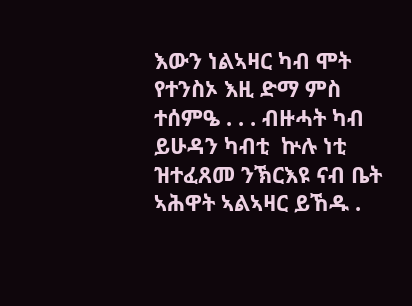እውን ነልኣዛር ካብ ሞት የተንስኦ እዚ ድማ ምስ ተሰምዔ . . . ብዙሓት ካብ ይሁዳን ካብቲ  ኵሉ ነቲ ዝተፈጸመ ንኽርእዩ ናብ ቤት ኣሕዋት ኣልኣዛር ይኸዱ .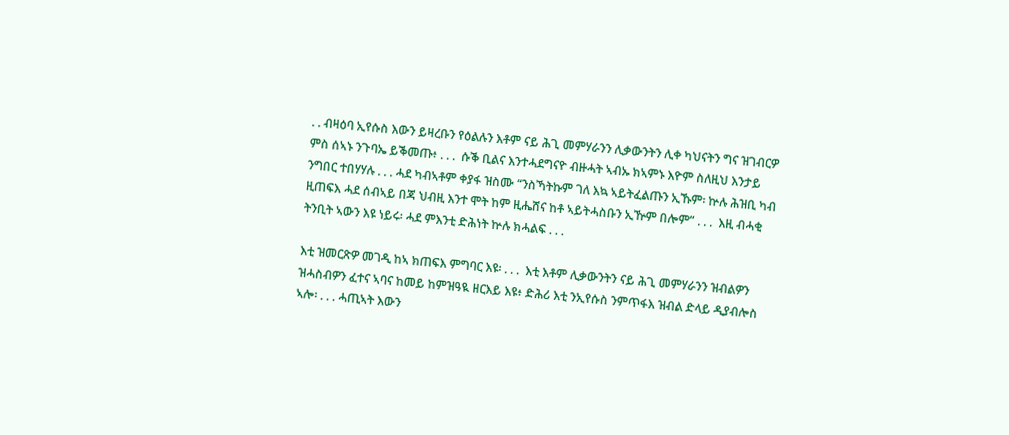. . ብዛዕባ ኢየሱስ እውን ይዛረቡን የዕልሉን እቶም ናይ ሕጊ መምሃራንን ሊቃውንትን ሊቀ ካህናትን ግና ዝገብርዎ ምስ ሰኣኑ ንጉባኤ ይቕመጡ፥ . . .  ሱቕ ቢልና እንተሓደግናዮ ብዙሓት ኣብኡ ክኣምኑ እዮም ስለዚህ እንታይ ንግበር ተበሃሃሉ . . . ሓደ ካብኣቶም ቀያፋ ዝስሙ “ንስኻትኩም ገለ እኳ ኣይትፈልጡን ኢኹም፡ ኵሉ ሕዝቢ ካብ ዚጠፍእ ሓደ ሰብኣይ በጃ ህብዚ እንተ ሞት ከም ዚሔሸና ከቶ ኣይትሓስቡን ኢዅም በሎም” . . .  እዚ ብሓቂ ትንቢት ኣውን እዩ ነይሩ፡ ሓደ ምእንቲ ድሕነት ኵሉ ክሓልፍ . . .

እቲ ዝመርጽዎ መገዲ ከኣ ክጠፍእ ምግባር እዩ፡ . . .  እቲ እቶም ሊቃውንትን ናይ ሕጊ መምሃራንን ዝብልዎን ዝሓስብዎን ፈተና ኣባና ከመይ ከምዝዓዪ ዘርእይ እዩ፥ ድሕሪ እቲ ንኢየሱስ ንምጥፋእ ዝብል ድላይ ዲያብሎስ ኣሎ፡ . . . ሓጢኣት እውን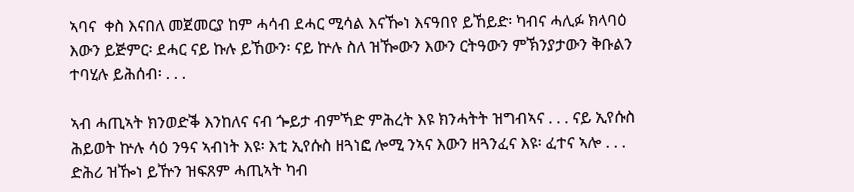ኣባና  ቀስ እናበለ መጀመርያ ከም ሓሳብ ደሓር ሚሳል እናዀነ እናዓበየ ይኸይድ፡ ካብና ሓሊፉ ክላባዕ እውን ይጅምር፡ ደሓር ናይ ኩሉ ይኸውን፡ ናይ ኵሉ ስለ ዝዀውን እውን ርትዓውን ምኽንያታውን ቅቡልን ተባሂሉ ይሕሰብ፡ . . .

ኣብ ሓጢኣት ክንወድቕ እንከለና ናብ ጐይታ ብምኻድ ምሕረት እዩ ክንሓትት ዝግብኣና . . . ናይ ኢየሱስ ሕይወት ኵሉ ሳዕ ንዓና ኣብነት እዩ፡ እቲ ኢየሱስ ዘጓነፎ ሎሚ ንኣና እውን ዘጓንፈና እዩ፡ ፈተና ኣሎ . . . ድሕሪ ዝዀነ ይዅን ዝፍጸም ሓጢኣት ካብ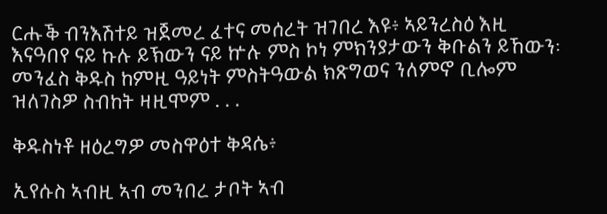ርሑቕ ብንእሽተይ ዝጀመረ ፈተና መሰረት ዝገበረ እዩ፥ ኣይንረስዕ እዚ እናዓበየ ናይ ኩሉ ይኽውን ናይ ኵሉ ምስ ኮነ ምክንያታውን ቅቡልን ይኸውን፡ መንፈስ ቅዱስ ከምዚ ዓይነት ምስትዓውል ክጽግወና ንለምኖ ቢሎም ዝለገስዎ ስብከት ዛዚሞም . . .

ቅዱስነቶ ዘዕረግዎ መስዋዕተ ቅዳሴ፥

ኢየሱስ ኣብዚ ኣብ መንበረ ታቦት ኣብ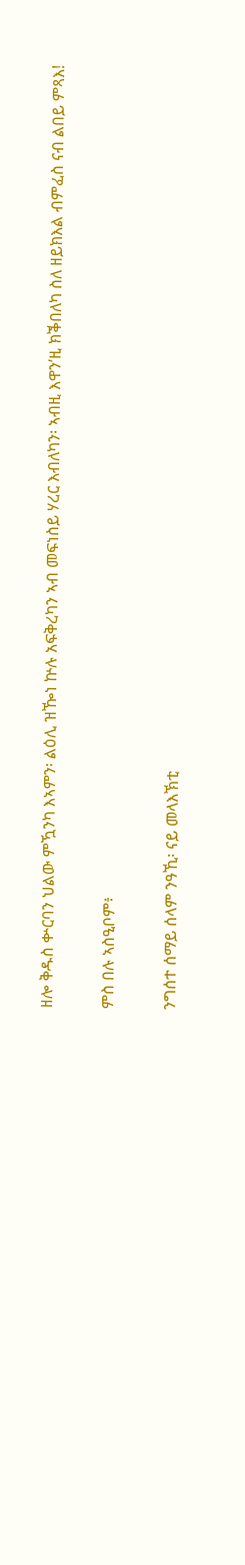ዘሎ ቅዱስ ቍርባን ህልው ምዃንካ እኣምን፡ ልዕሊ ዝዀነ ኵሉ አፍቅረካን ኣብ መፍነስይ ሃረር እብለካን፡ ኣብዚ እዋን’ዚ ክቕበለካ ስለ ዘይክእል ብምፈስ ናብ ልበይ ምጻእ!

ምስ በሉ ኣስዒቦም፥

ንግሰተ ሰማይ ሰላም ንዓኺ፡ ናይ መላእኽቲ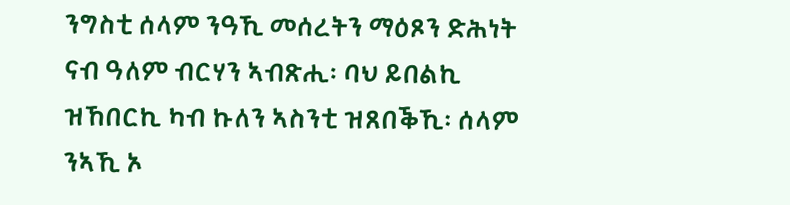ንግስቲ ሰላም ንዓኺ መሰረትን ማዕጾን ድሕነት ናብ ዓለም ብርሃን ኣብጽሒ፡ ባህ ይበልኪ ዝኸበርኪ ካብ ኩለን ኣስንቲ ዝጸበቕኺ፡ ሰላም ንኣኺ ኦ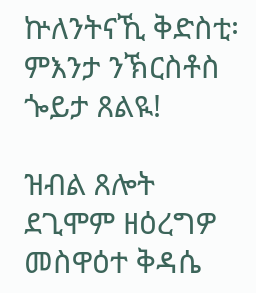ኵለንትናኺ ቅድስቲ፡ ምእንታ ንኽርስቶስ ጐይታ ጸልዪ!

ዝብል ጸሎት ደጊሞም ዘዕረግዎ መስዋዕተ ቅዳሴ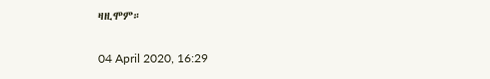ዛዚሞም።

04 April 2020, 16:29